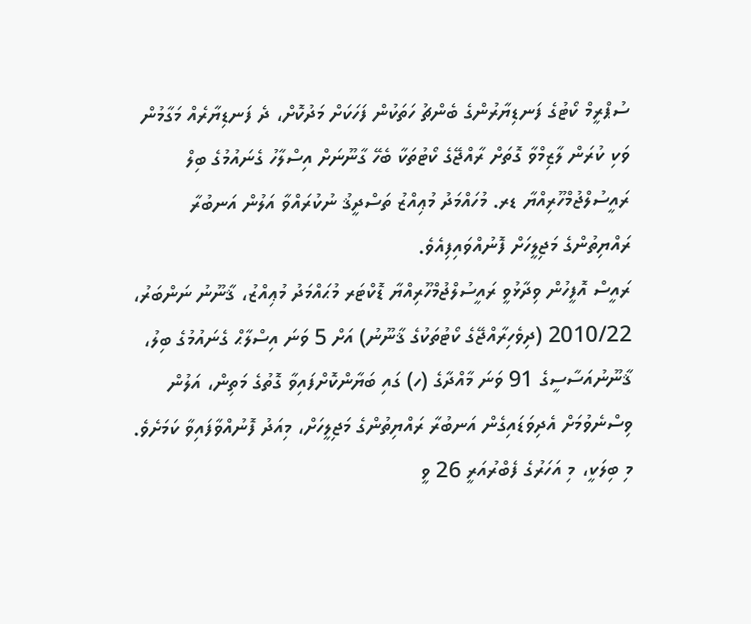ސުޕްރީމް ކޯޓުގެ ފަނޑިޔާރުންގެ ބެންޗު ހަތަކުން ފަހަކަށް މަދުކޮށް، ދެ ފަނޑިޔާރެއް މަގާމުން ވަކި ކުރަން ލާޒިމްވާ ގޮތަށް ރާއްޖޭގެ ކޯޓުތަކާ ބެހޭ ގާނޫނަށް އިސްލާހު ގެނައުމުގެ ބިލް ރައީސުލްޖުމްހޫރިއްޔާ ޑރ. މުހައްމަދު މުޢިއްޒު ތަސްދީޤު ނުކުރައްވާ އަލުން އަނބުރާ ރައްޔިތުންގެ މަޖިލީހަށް ފޮނުއްވައިފިއެވެ.
ރައީސް އޮފީހުން ވިދާޅުވީ ރައީސުލްޖުމްހޫރިއްޔާ ޑޮކްޓަރ މުޙައްމަދު މުޢިއްޒު، ޤާނޫނު ނަންބަރު، 2010/22 (ދިވެހިރާއްޖޭގެ ކޯޓުތަކުގެ ޤާނޫނު) އަށް 5 ވަނަ އިސްލާޙް ގެނައުމުގެ ބިލު، ޤާނޫނުއަސާސީގެ 91 ވަނަ މާއްދާގެ (ހ) ގައި ބަޔާންކޮށްފައިވާ ގޮތުގެ މަތިން، އަލުން ވިސްނެވުމަށް އެދިވަޑައިގެން އަނބުރާ ރައްޔިތުންގެ މަޖިލީހަށް، މިއަދު ފޮނުއްވާފައިވާ ކަމަށެވެ.
މި ބިލަކީ، މި އަހަރުގެ ފެބްރުއަރީ 26 ވީ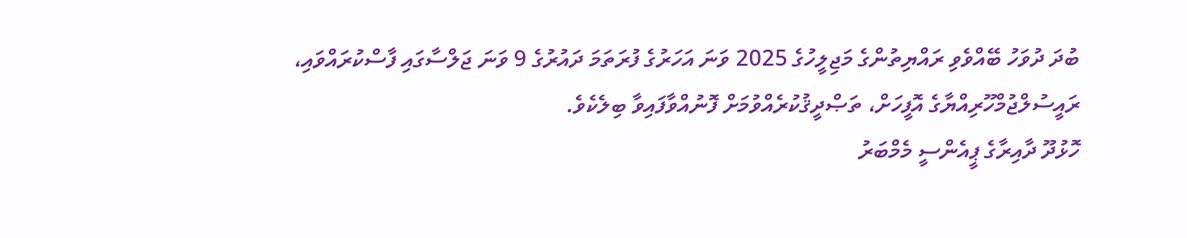ބުދަ ދުވަހު ބޭއްވެވި ރައްޔިތުންގެ މަޖިލީހުގެ 2025 ވަނަ އަހަރުގެ ފުރަތަމަ ދައުރުގެ 9 ވަނަ ޖަލްސާގައި ފާސްކުރައްވައި، ރައީސުލްޖުމްހޫރިއްޔާގެ އޮފީހަށް، ތަޞްދީޤުކުރެއްވުމަށް ފޮނުއްވާފައިވާ ބިލެކެވެ.
ހޮޅުދޫ ދާއިރާގެ ޕީއެންސީ މެމްބަރު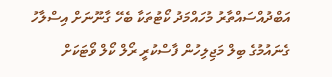އަބްދުއްސައްތާރު މުހައްމަދު ކޯޓުތަކާ ބެހޭ ގާނޫނަށް އިސްލާހު ގެނައުމުގެ ބިލް މަޖިލިހުން ފާސްކުރީ ރޯލް ކޯލް ވޯޓަކަށް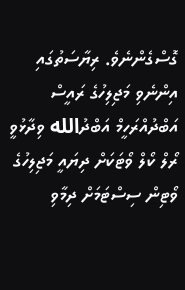ގޮސްގެންނެވެ. ރިޔާސަތުގައި އިންނެވި މަޖިލިހުގެ ރައީސް އަބްދުއްރަހީމް އަބްދުالله ވިދާޅުވީ ރޯލް ކޯލް ވޯޓަކަށް ދިޔައީ މަޖިލިހުގެ ވޯޓިން ސިސްޓަމަށް ދިމާވި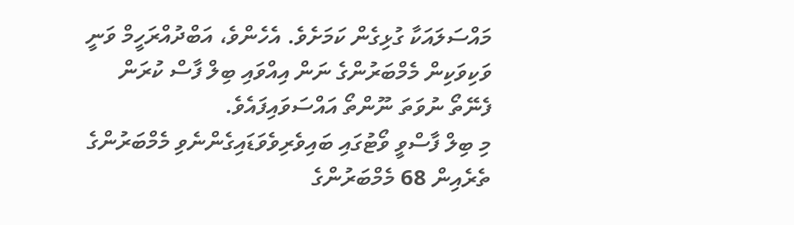މައްސަލައަކާ ގުޅިގެން ކަމަށެވެ. އެހެންވެ، އަބްދުއްރަހީމް ވަނީ ވަކިވަކިން މެމްބަރުންގެ ނަން އިއްވައި ބިލް ފާސް ކުރަން ފެނޭތޯ ނުވަތަ ނޫންތޯ އައްސަވައިފައެވެ.
މި ބިލް ފާސްވީ ވޯޓުގައި ބައިވެރިވެވަޑައިގެންނެވި މެމްބަރުންގެ ތެރެއިން 68 މެމްބަރުންގެ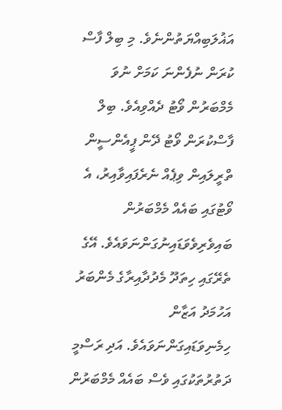އަޣުލަބިއްޔަތުންނެވެ. މި ބިލް ފާސް ކުރަން ނުފެންނަ ކަމަށް ނުވަ މެމްބަރުން ވޯޓު ދެއްވިއެވެ. ބިލް ފާސްކުރަން ވޯޓު ދޭން ޕީއެންސީން ތްރީލައިން ވިޕެއް ނެރެފައިވާއިރު، އެ ވޯޓުގައި ބައެއް މެމްބަރުން ބައިވެރިވެވަޑައިނުގަންނަވައެވެ. އޭގެ ތެރޭގައި ހިތަދޫ މެދުދާއިރާގެ މެންބަރު އަހުމަދު އަޒާން ހިމެނިވަޑައިގަންނަވައެވެ. އަދި ރަސްމީ ދަތުރުތަކުގައި ވެސް ބައެއް މެމްބަރުން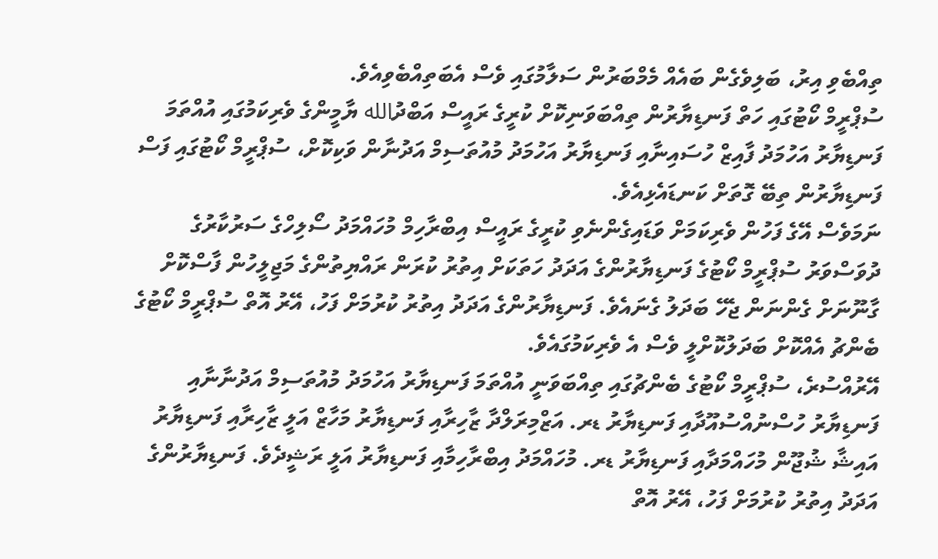ތިއްބެވި އިރު، ބަލިވެގެން ބައެއް މެމްބަރުން ސަލާމުގައި ވެސް އެބަތިއްބެވިއެވެ.
ސުޕްރީމް ކޯޓުގައި ހަތް ފަނޑިޔާރުން ތިއްބަވަނިކޮށް ކުރީގެ ރައީސް އަބްދުالله ޔާމީންގެ ވެރިކަމުގައި އުއްތަމަ ފަނޑިޔާރު އަހުމަދު ފާއިޒް ހުސައިނާއި ފަނޑިޔާރު އަހުމަދު މުއުތަސިމް އަދުނާން ވަކިކޮށް، ސުޕްރީމް ކޯޓުގައި ފަސް ފަނޑިޔާރުން ތިބޭ ގޮތަށް ކަނޑައެޅިއެވެ.
ނަމަވެސް އޭގެ ފަހުން ވެރިކަމަށް ވަޑައިގެންނެވި ކުރީގެ ރައީސް އިބްރާހިމް މުހައްމަދު ސޯލިހްގެ ސަރުކާރުގެ ދުވަސްވަރު ސުޕްރީމް ކޯޓުގެ ފަނޑިޔާރުންގެ އަދަދު ހަތަކަށް އިތުރު ކުރަން ރައްޔިތުންގެ މަޖިލީހުން ފާސްކޮށް ގާނޫނަށް ގެންނަން ޖެހޭ ބަދަލު ގެނައެވެ. ފަނޑިޔާރުންގެ އަދަދު އިތުރު ކުރުމަށް ފަހު، އޭރު އޮތް ސުޕްރީމް ކޯޓުގެ ބެންޗު އެއްކޮށް ބަދަލުކޮށްލީ ވެސް އެ ވެރިކަމުގައެވެ.
އޭރުއްސުރެ، ސުޕްރީމް ކޯޓުގެ ބެންޗުގައި ތިއްބަވަނީ އުއްތަމަ ފަނޑިޔާރު އަހުމަދު މުއުތަސިމް އަދުނާނާއި ފަނޑިޔާރު ހުސްނުއްސުއޫދާއި ފަނޑިޔާރު ޑރ. އަޒްމިރަލްދާ ޒާހިރާއި ފަނޑިޔާރު މަހާޒް އަލީ ޒާހިރާއި ފަނޑިޔާރު އައިޝާ ޝުޖޫން މުހައްމަދާއި ފަނޑިޔާރު ޑރ. މުހައްމަދު އިބްރާހިމާއި ފަނޑިޔާރު އަލީ ރަޝީދެވެ. ފަނޑިޔާރުންގެ އަދަދު އިތުރު ކުރުމަށް ފަހު، އޭރު އޮތް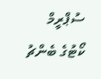ސުޕްރީމް ކޯޓުގެ ބެންޗު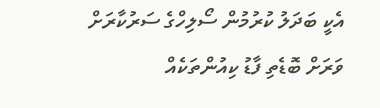އެކީ ބަދަލު ކުރުމުން ސޯލިހްގެ ސަރުކާރަށް ވަރަށް ބޮޑެތި ފާޑު ކިއުންތަކެއް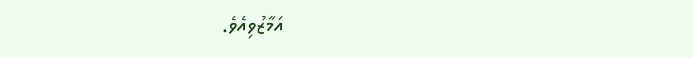އަމާޒުވިއެވެ.